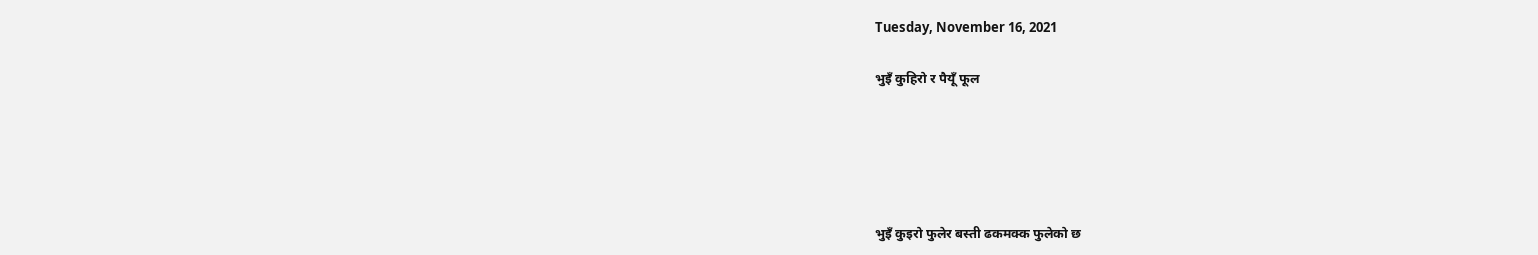Tuesday, November 16, 2021

भुइँ कुहिरो र पैयूँ फूल





भुइँ कुइरो फुलेर बस्ती ढकमक्क फुलेको छ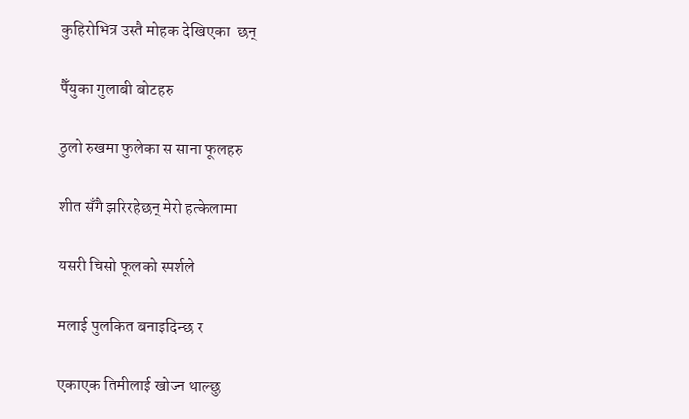कुहिरोभित्र उस्तै मोहक देखिएका  छन्

पैँयुका गुलाबी बोटहरु

ठुलो रुखमा फुलेका स साना फूलहरु

शीत सँगै झरिरहेछन् मेरो हत्केलामा

यसरी चिसो फूलको स्पर्शले

मलाई पुलकित बनाइदिन्छ र

एकाएक तिमीलाई खोज्न थाल्छु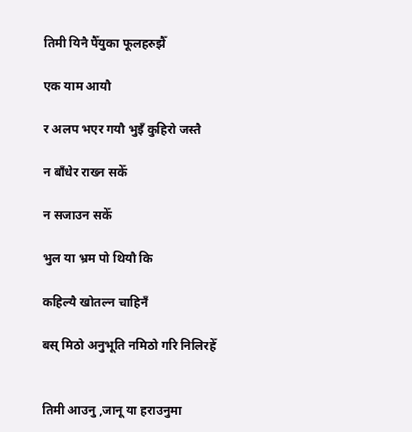तिमी यिनै पैँयुका फूलहरुझैँ

एक याम आयौ

र अलप भएर गयौ भुइँ कुहिरो जस्तै

न बाँधेर राख्न सकेँ

न सजाउन सकेँ

भुल या भ्रम पो थियौ कि

कहिल्यै खोतल्न चाहिनँ

बस् मिठो अनुभूति नमिठो गरि निलिरहेँ


तिमी आउनु ,जानू या हराउनुमा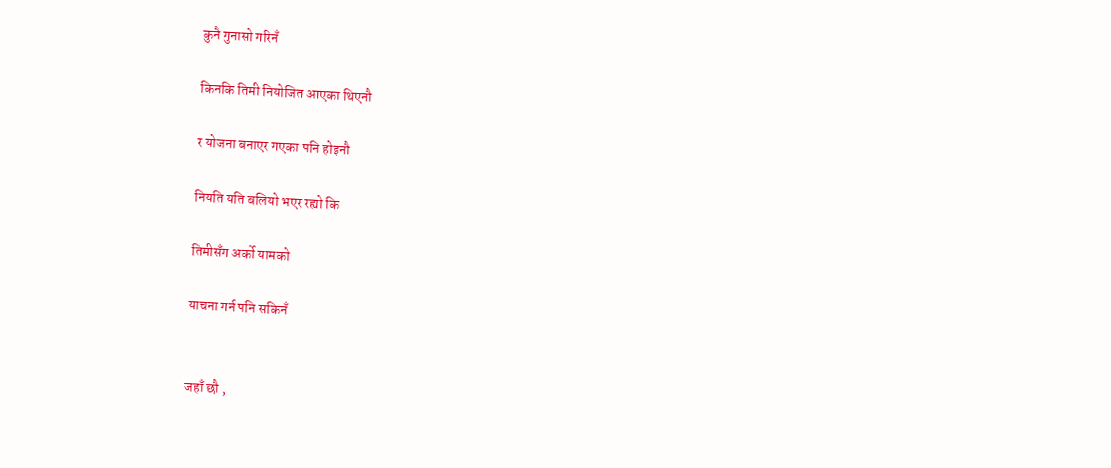कुनै गुनासो गरिनँ

किनकि तिमी नियोजित आएका थिएनौ

र योजना बनाएर गएका पनि होइनौ

नियति यति बलियो भएर रह्यो कि

तिमीसँग अर्को यामको

याचना गर्न पनि सकिनँ


जहाँ छौ ,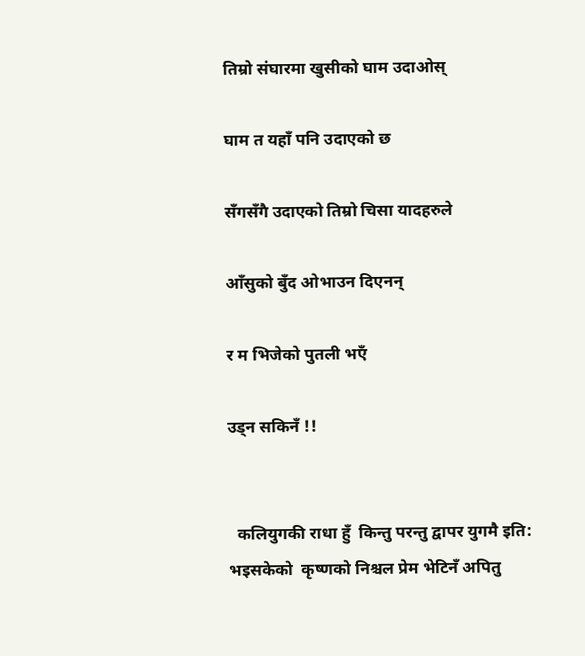तिम्रो संघारमा खुसीको घाम उदाओस्

घाम त यहाँ पनि उदाएको छ

सँगसँगै उदाएको तिम्रो चिसा यादहरुले

आँसुको बुँद ओभाउन दिएनन्

र म भिजेको पुतली भएँ

उड्न सकिनँ !!


  कलियुगकी राधा हुँ  किन्तु परन्तु द्वापर युगमै इति:  भइसकेको  कृष्णको निश्चल प्रेम भेटिनँ अपितु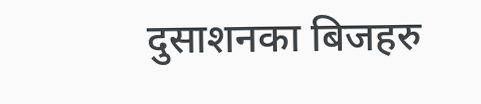दुसाशनका बिजहरु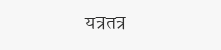यत्रतत्र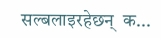सल्बलाइरहेछन्  क...